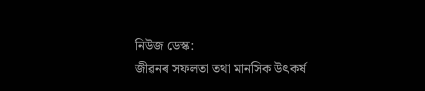নিউজ ডেস্ক:
জীৱনৰ সফলতা তথা মানসিক উৎকৰ্ষ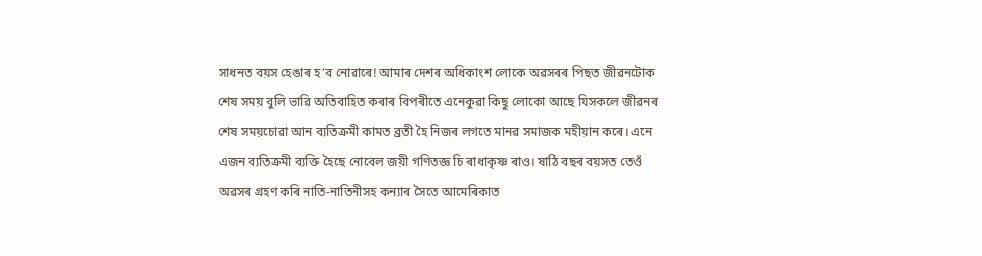সাধনত বয়স হেঙাৰ হ’ব নোৱাৰে! আমাৰ দেশৰ অধিকাংশ লোকে অৱসৰৰ পিছত জীৱনটোক শেষ সময় বুলি ভাৱি অতিবাহিত কৰাৰ বিপৰীতে এনেকুৱা কিছু লোকো আছে যিসকলে জীৱনৰ শেষ সময়চোৱা আন ব্যতিক্ৰমী কামত ব্ৰতী হৈ নিজৰ লগতে মানৱ সমাজক মহীয়ান কৰে। এনে এজন ব্যতিক্ৰমী ব্যক্তি হৈছে নোবেল জয়ী গণিতজ্ঞ চি ৰাধাকৃষ্ণ ৰাও। ষাঠি বছৰ বয়সত তেওঁ অৱসৰ গ্ৰহণ কৰি নাতি-নাতিনীসহ কন্যাৰ সৈতে আমেৰিকাত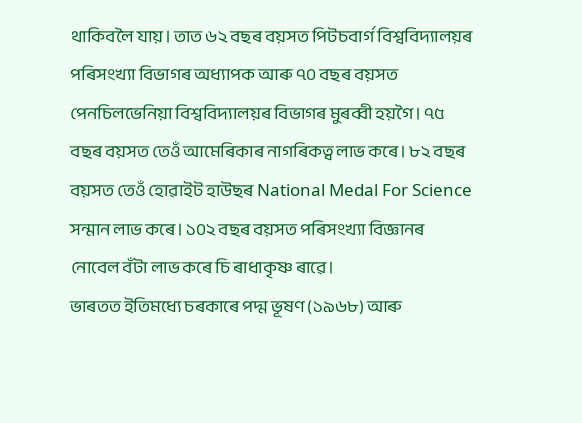থাকিবলৈ যায়। তাত ৬২ বছৰ বয়সত পিটচবাৰ্গ বিশ্ববিদ্যালয়ৰ পৰিসংখ্যা বিভাগৰ অধ্যাপক আৰু ৭০ বছৰ বয়সত পেনচিলভেনিয়া বিশ্ববিদ্যালয়ৰ বিভাগৰ মুৰব্বী হয়গৈ। ৭৫ বছৰ বয়সত তেওঁ আমেৰিকাৰ নাগৰিকত্ব লাভ কৰে। ৮২ বছৰ বয়সত তেওঁ হোৱাইট হাউছৰ National Medal For Science সন্মান লাভ কৰে। ১০২ বছৰ বয়সত পৰিসংখ্যা বিজ্ঞানৰ নোবেল বঁটা লাভ কৰে চি ৰাধাকৃষ্ণ ৰাৱে।
ভাৰতত ইতিমধ্যে চৰকাৰে পদ্ম ভূষণ (১৯৬৮) আৰু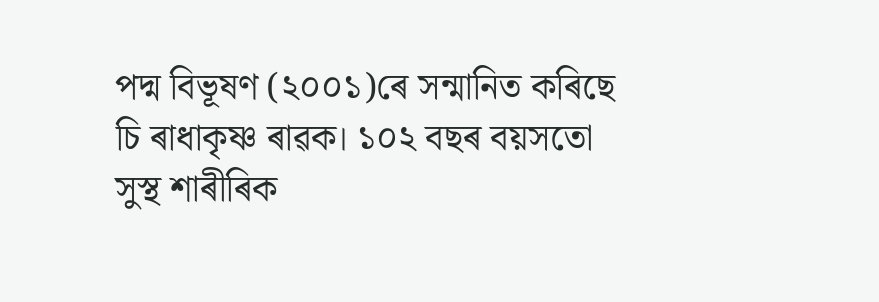পদ্ম বিভূষণ (২০০১)ৰে সন্মানিত কৰিছে চি ৰাধাকৃষ্ণ ৰাৱক। ১০২ বছৰ বয়সতো সুস্থ শাৰীৰিক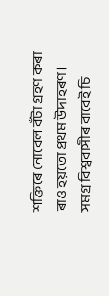শক্তিৰে নোবেল বঁটা গ্ৰহণ কৰা ৰাও হয়তো প্ৰথম উদাহৰণ। সমগ্ৰ বিশ্ববাসীৰ বাবেই চি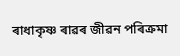ৰাধাকৃষ্ণ ৰাৱৰ জীৱন পৰিক্ৰমা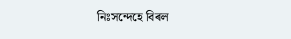নিঃসন্দেহে বিৰল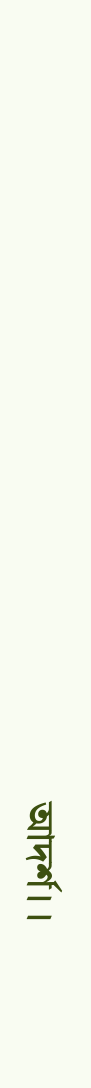আদৰ্শ।।